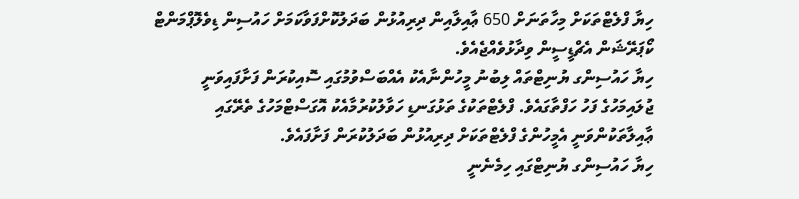ހިޔާ ފްލެޓްތަކަށް މިހާތަނަށް 650 ޢާއިލާއިން ދިރިއުޅުން ބަދަލުކޮށްފަވާކަމަށް ހައުސިން ޑިވެލޮޕްމަންޓް ކޯޕަރޭޝަން އެޗްޑީސީން ވިދާޅުވެއްޖެއެވެ.
ހިޔާ ހައުސިންގ ޔުނިޓްތައް ލިބުނު މީހުންނާއެކު އެއްބަސްވުމުގައި ސޮއިކުރަން ފަށާފައިވަނީ ޖުލައިމަހުގެ ފަހު ހަފްތާގައެވެ. ފްލެޓްތަކުގެ ތަޅުގަނޑި ހަވާލުކުރުމާއެކު އޮގަސްޓްމަހުގެ ތެރޭގައި ޢާއިލާތަކުންވަނީ އެމީހުންގެ ފްލެޓްތަކަށް ދިރިއުޅުން ބަދަލުކުރަން ފަށާފައެވެ.
ހިޔާ ހައުސިންގ ޔުނިޓްގައި ހިމެނެނީ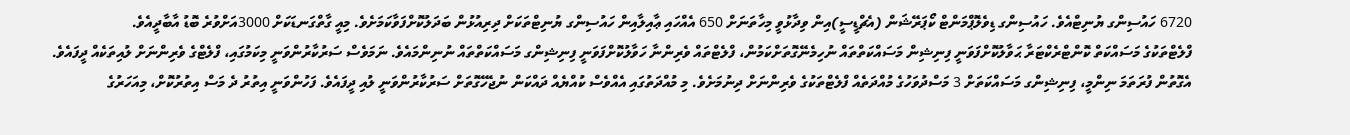6720 ހައުސިންގ ޔުނިޓްއެވެ. ހައުސިންގ ޑިވެލޮޕްމަންޓް ކޯޕަރޭޝަން (އެޗްޑީސީ)އިން ވިދާޅުވީ މިހާތަނަށް 650 އެއްހައި ޢާއިލާއިން ހައުސިންގ ޔުނިޓްތަކަށް ދިރިއުޅުން ބަދަލުކޮށްފަވާކަމަށެވެ. މިއީ ގާތްގަނޑަކަށް 3000އަށްވުރެ ބޮޑު އާބާދީއެވެ.
ފްލެޓްތަކުގެ މަސައްކަތް ކޮންޓްރެކްޓަރާ ޙަވާލުކޮށްފަވަނީ ފިނިޝިން މަސައްކަތްތައް ނުހިމެނޭގޮތަށްކަމުން، ފްލެޓްތައް ވެރިންނާ ހަވާލުކޮށްފަވަނީ ފިނިޝިންގ މަސައްކަތްތައް ނުނިންމައެވެ. ނަމަވެސް ސަރުކާރުންވަނީ މިކަމުގައި، ފްލެޓްގެ ވެރިންނަށް ލުއިތަކެއް ދީފައެވެ.
އެގޮތުން ފުރަތަމަ ނިންމީ، ފިނިޝިންގ މަސައްކަތަށް 3 މަސްދުވަހުގެ މުއްދަތެއް ފްލެޓްތަކުގެ ވެރިންނަށް ދިނުމަށެވެ. މި މުއްދަތުގައި އެއްވެސް ކުއްޔެއް ދައްކަން ނުޖެހޭގޮތަށް ސަރުކާރުންވަނީ ލުއި ދީފައެވެ. ފަހުންވަނީ އިތުރު ދެ މަސް އިތުރުކޮށް، މިއަހަރުގެ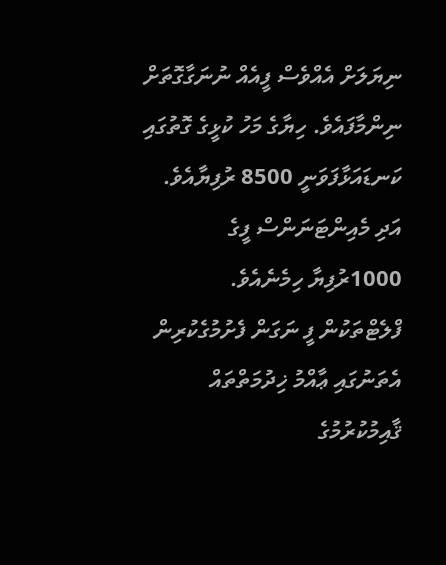ނިޔަލަށް އެއްވެސް ފީއެއް ނުނަގާގޮތަށް ނިންމާފައެވެ. ހިޔާގެ މަހު ކުޅީގެ ގޮތުގައި ކަނޑައަޅާފަވަނީ 8500 ރުފިޔާއެވެ. އަދި މެއިންޓަނަންސް ފީގެ 1000ރުފިޔާ ހިމެނެއެވެ.
ފްލެޓްތަކުން ފީ ނަގަން ފެށުމުގެކުރިން އެތަނުގައި ޢާއްމު ޚިދުމަތްތައް ޤާއިމުކުރުމުގެ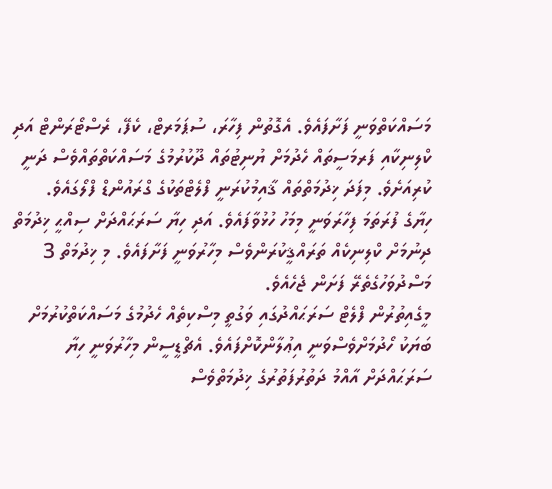މަސައްކަތްވަނީ ފަށާފައެވެ. އެގޮތުން ފިހާރަ، ސުޕަމަރޓް، ކެފޭ، ރެސްޓޯރަންޓް އަދި ކްލިނިކާއި ފަރމަސީތައް ހެދުމަށް ޔުނިޓުތައް ދޫކުރުމުގެ މަސައްކަތްތައްވެސް ދަނީ ކުރިއަށެވެ. މިފަދަ ޚިދުމަތްތައް ޤާއިމުކުރަނީ ފްލެޓްތަކުގެ ގްރައުންޑް ފްލޯގައެވެ.
ހިޔާގެ ފުރަތަމަ ފިހާރަވަނީ މިމަހު ހުޅުވާފައެވެ. އަދި ހިޔާ ސަރަޙައްދަށް ސިއްޙީ ޚިދުމަތް ދިނުމަށް ކްލިނިކެއް ތަރައްޤީކުރަންވެސް މިހާރުވަނީ ފަށާފައެވެ. މި ޚިދުމަތް 3 މަސްދުވަހުގެތެރޭ ފަށަން ޖެހެއެވެ.
މީގެއިތުރުން ފްލެޓް ސަރަޙައްދުގައި ވަގުތީ މިސްކިތެއް ހެދުމުގެ މަސައްކަތްކުރުމަށް ބަޔަކު ހޯދުމަށްވެސްވަނީ އިޢުލާންކޮށްފައެވެ. އެޗްޑީސީން މިހާރުވަނީ ހިޔާ ސަރަޙައްދަށް އާއްމު ދަތުރުފަތުރުގެ ޚިދުމަތްވެސް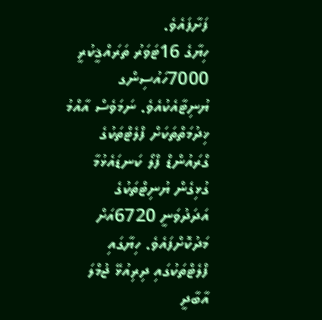ފަށާފައެވެ.
ހިޔާގެ 16ޓަވަރު ތަރައްޤީކުރީ 7000ހައުސިންގ ޔުނިޓާއެކުއެވެ. ނަމަވެސް އާއްމު ޚިދުމަތްތަކަށް ފްލެޓްތަކުގެ ގްރައުންޑް ފްލޯ ކަނޑައެޅުމާ ގުޅިގެން ޔުނިޓްތަކުގެ އަދަދުވަނީ 6720އަށް މަދުކޮށްފައެވެ. ހިޔާގައި ފްލެޓްތަކުގައި ދިރިއުޅޭ ޖުމްލަ އާބާދީ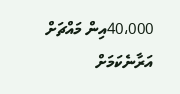40،000އިން މައްޗަށް އަރާނެކަމަށް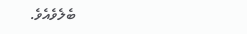ބެލެވެއެވެ.